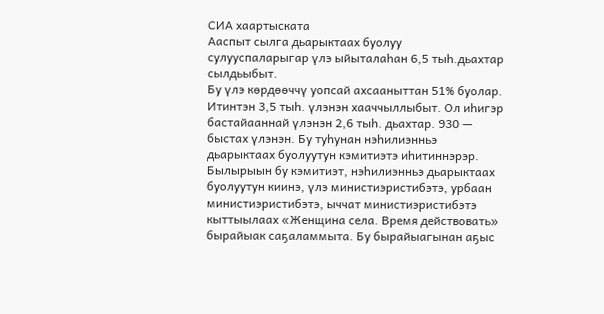СИА хаартыската
Ааспыт сылга дьарыктаах буолуу сулууспаларыгар үлэ ыйыталаһан 6,5 тыһ.дьахтар сылдьыбыт.
Бу үлэ көрдөөччү уопсай ахсааныттан 51% буолар. Итинтэн 3,5 тыһ. үлэнэн хааччыллыбыт. Ол иһигэр бастайааннай үлэнэн 2,6 тыһ. дьахтар. 930 — быстах үлэнэн. Бу туһунан нэһилиэнньэ дьарыктаах буолуутун кэмитиэтэ иһитиннэрэр.
Былырыын бу кэмитиэт, нэһилиэнньэ дьарыктаах буолуутун киинэ, үлэ министиэристибэтэ, урбаан министиэристибэтэ, ыччат министиэристибэтэ кыттыылаах «Женщина села. Время действовать» бырайыак саҕаламмыта. Бу бырайыагынан аҕыс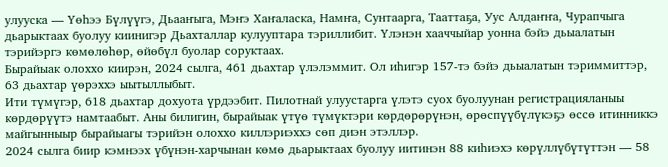улууска — Үөһээ Бүлүүгэ, Дьааҥыга, Мэҥэ Хаҥаласка, Намҥа, Сунтаарга, Тааттаҕа, Уус Алдаҥҥа, Чурапчыга дьарыктаах буолуу киинигэр Дьахталлар кулууптара тэриллибит. Үлэнэн хааччыйар уонна бэйэ дьыалатын тэрийэргэ көмөлөһөр, өйөбүл буолар соруктаах.
Бырайыак олоххо киирэн, 2024 сылга, 461 дьахтар үлэлэммит. Ол иһигэр 157-тэ бэйэ дьыалатын тэриммиттэр, 63 дьахтар үөрэххэ ыытыллыбыт.
Ити түмүгэр, 618 дьахтар дохуота үрдээбит. Пилотнай улуустарга үлэтэ суох буолуунан регистрацияланыы көрдөрүүтэ намтаабыт. Аны билигин, бырайыак үтүө түмүктэри көрдөрөрүнэн, өрөспүүбүлүкэҕэ өссө итинниккэ майгынныыр бырайыагы тэрийэн олоххо киллэриэххэ сөп диэн этэллэр.
2024 сылга биир кэмнээх үбүнэн-харчынан көмө дьарыктаах буолуу иитинэн 88 киһиэхэ көрүллүбүтүттэн — 58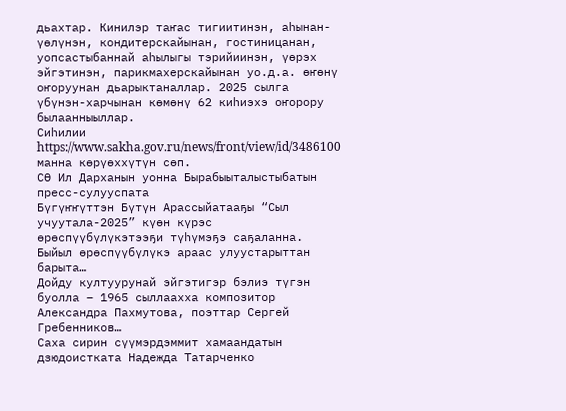дьахтар. Кинилэр таҥас тигиитинэн, аһынан-үөлүнэн, кондитерскайынан, гостиницанан, уопсастыбаннай аһылыгы тэрийиинэн, үөрэх эйгэтинэн, парикмахерскайынан уо.д.а. өҥөнү оҥоруунан дьарыктаналлар. 2025 сылга үбүнэн-харчынан көмөнү 62 киһиэхэ оҥорору былаанныыллар.
Сиһилии https://www.sakha.gov.ru/news/front/view/id/3486100 манна көрүөххүтүн сөп.
СӨ Ил Дарханын уонна Бырабыыталыстыбатын пресс-сулууспата
Бүгүҥҥүттэн Бүтүн Арассыйатааҕы “Сыл учуутала-2025” күөн күрэс өрөспүүбүлүкэтээҕи түһүмэҕэ саҕаланна. Быйыл өрөспүүбүлүкэ араас улуустарыттан барыта…
Дойду култуурунай эйгэтигэр бэлиэ түгэн буолла – 1965 сыллаахха композитор Александра Пахмутова, поэттар Сергей Гребенников…
Саха сирин сүүмэрдэммит хамаандатын дзюдоистката Надежда Татарченко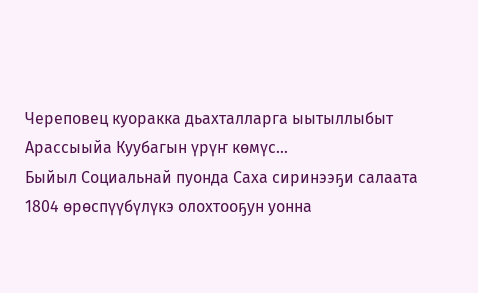Череповец куоракка дьахталларга ыытыллыбыт Арассыыйа Куубагын үрүҥ көмүс…
Быйыл Социальнай пуонда Саха сиринээҕи салаата 1804 өрөспүүбүлүкэ олохтооҕун уонна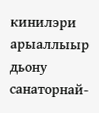кинилэри арыаллыыр дьону санаторнай-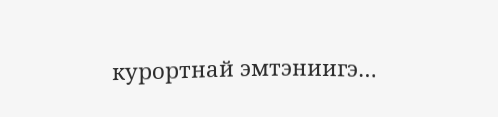курортнай эмтэниигэ…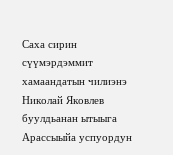Саха сирин сүүмэрдэммит хамаандатын чилиэнэ Николай Яковлев буулдьанан ытыыга Арассыыйа успуордун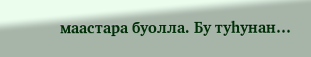маастара буолла. Бу туһунан…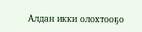Алдан икки олохтооҕо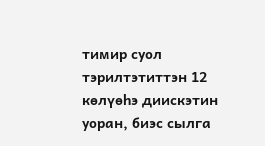тимир суол тэрилтэтиттэн 12 көлүөһэ диискэтин уоран, биэс сылга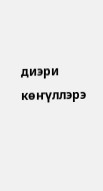диэри көҥүллэрэ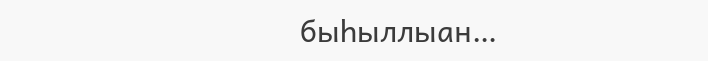быһыллыан…